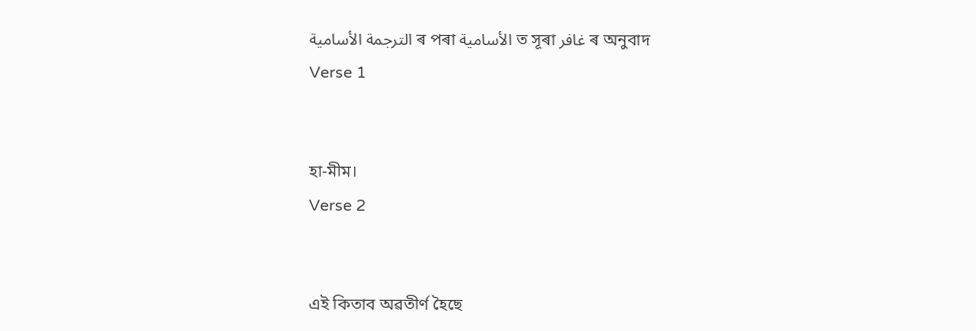الترجمة الأسامية ৰ পৰা الأسامية ত সূৰা غافر ৰ অনুবাদ
Verse 1


হা-মীম।
Verse 2


এই কিতাব অৱতীৰ্ণ হৈছে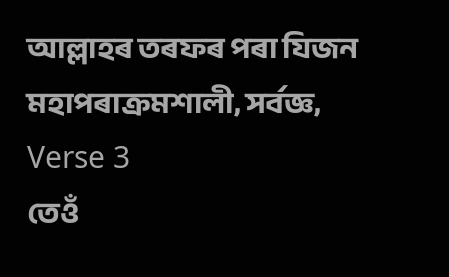আল্লাহৰ তৰফৰ পৰা যিজন মহাপৰাক্ৰমশালী, সৰ্বজ্ঞ,
Verse 3
তেওঁ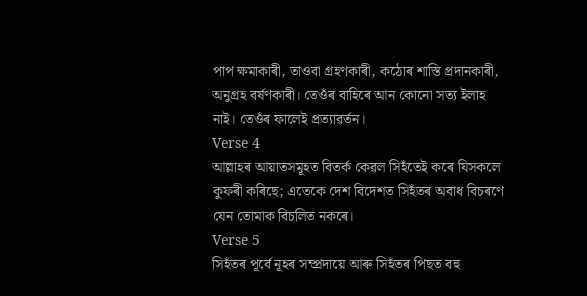পাপ ক্ষমাকাৰী, তাওবা গ্ৰহণকাৰী, কঠোৰ শাস্তি প্ৰদানকাৰী, অনুগ্ৰহ বৰ্ষণকাৰী। তেওঁৰ বাহিৰে আন কোনো সত্য ইলাহ নাই। তেওঁৰ ফালেই প্ৰত্যাৱৰ্তন।
Verse 4
আল্লাহৰ আয়াতসমূহত বিতৰ্ক কেৱল সিহঁতেই কৰে যিসকলে কুফৰী কৰিছে; এতেকে দেশ বিদেশত সিহঁতৰ অবাধ বিচৰণে যেন তোমাক বিচলিত নকৰে।
Verse 5
সিহঁতৰ পূৰ্বে নূহৰ সম্প্ৰদায়ে আৰু সিহঁতৰ পিছত বহু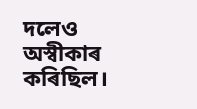দলেও অস্বীকাৰ কৰিছিল।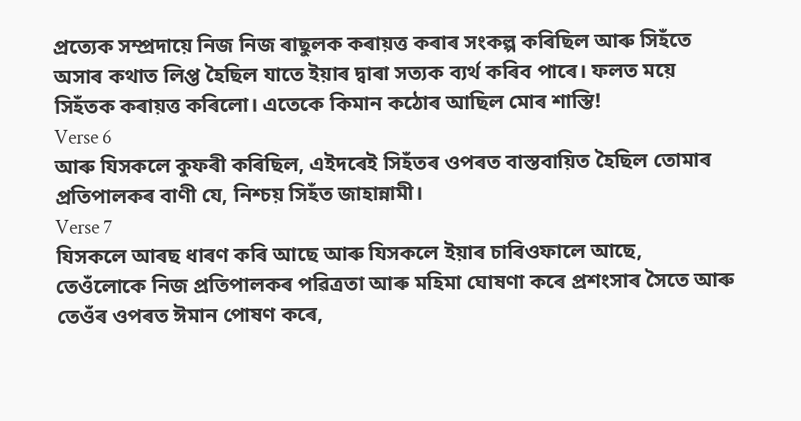প্ৰত্যেক সম্প্ৰদায়ে নিজ নিজ ৰাছুলক কৰায়ত্ত কৰাৰ সংকল্প কৰিছিল আৰু সিহঁতে অসাৰ কথাত লিপ্ত হৈছিল যাতে ইয়াৰ দ্বাৰা সত্যক ব্যৰ্থ কৰিব পাৰে। ফলত ময়ে সিহঁতক কৰায়ত্ত কৰিলো। এতেকে কিমান কঠোৰ আছিল মোৰ শাস্তি!
Verse 6
আৰু যিসকলে কুফৰী কৰিছিল, এইদৰেই সিহঁতৰ ওপৰত বাস্তবায়িত হৈছিল তোমাৰ প্ৰতিপালকৰ বাণী যে, নিশ্চয় সিহঁত জাহান্নামী।
Verse 7
যিসকলে আৰছ ধাৰণ কৰি আছে আৰু যিসকলে ইয়াৰ চাৰিওফালে আছে, তেওঁলোকে নিজ প্ৰতিপালকৰ পৱিত্ৰতা আৰু মহিমা ঘোষণা কৰে প্ৰশংসাৰ সৈতে আৰু তেওঁৰ ওপৰত ঈমান পোষণ কৰে,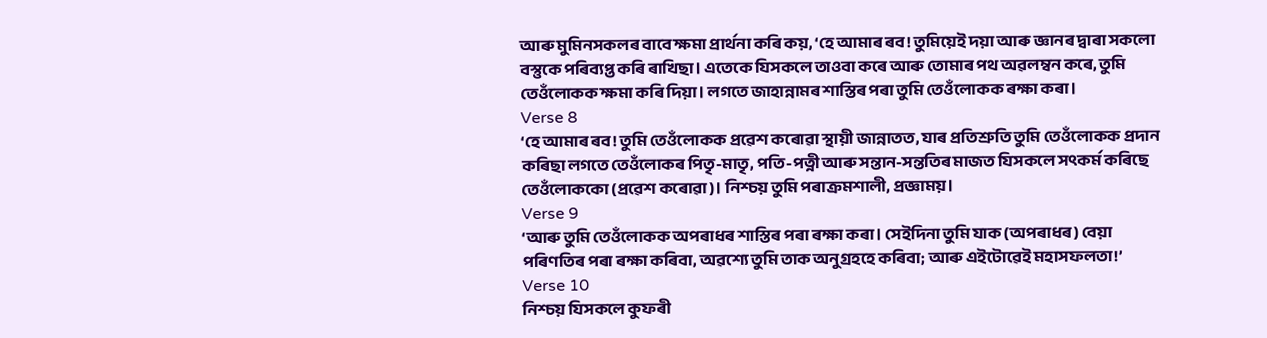আৰু মুমিনসকলৰ বাবে ক্ষমা প্ৰাৰ্থনা কৰি কয়, ‘হে আমাৰ ৰব! তুমিয়েই দয়া আৰু জ্ঞানৰ দ্বাৰা সকলো বস্তুকে পৰিব্যপ্ত কৰি ৰাখিছা। এতেকে যিসকলে তাওবা কৰে আৰু তোমাৰ পথ অৱলম্বন কৰে, তুমি তেওঁলোকক ক্ষমা কৰি দিয়া। লগতে জাহান্নামৰ শাস্তিৰ পৰা তুমি তেওঁলোকক ৰক্ষা কৰা।
Verse 8
‘হে আমাৰ ৰব! তুমি তেওঁলোকক প্ৰৱেশ কৰোৱা স্থায়ী জান্নাতত, যাৰ প্ৰতিশ্ৰুতি তুমি তেওঁলোকক প্ৰদান কৰিছা লগতে তেওঁলোকৰ পিতৃ-মাতৃ, পতি-পত্নী আৰু সন্তান-সন্ততিৰ মাজত যিসকলে সৎকৰ্ম কৰিছে তেওঁলোককো (প্ৰৱেশ কৰোৱা)। নিশ্চয় তুমি পৰাক্ৰমশালী, প্ৰজ্ঞাময়।
Verse 9
‘আৰু তুমি তেওঁলোকক অপৰাধৰ শাস্তিৰ পৰা ৰক্ষা কৰা। সেইদিনা তুমি যাক (অপৰাধৰ) বেয়া পৰিণতিৰ পৰা ৰক্ষা কৰিবা, অৱশ্যে তুমি তাক অনুগ্ৰহহে কৰিবা; আৰু এইটোৱেই মহাসফলতা!’
Verse 10
নিশ্চয় যিসকলে কুফৰী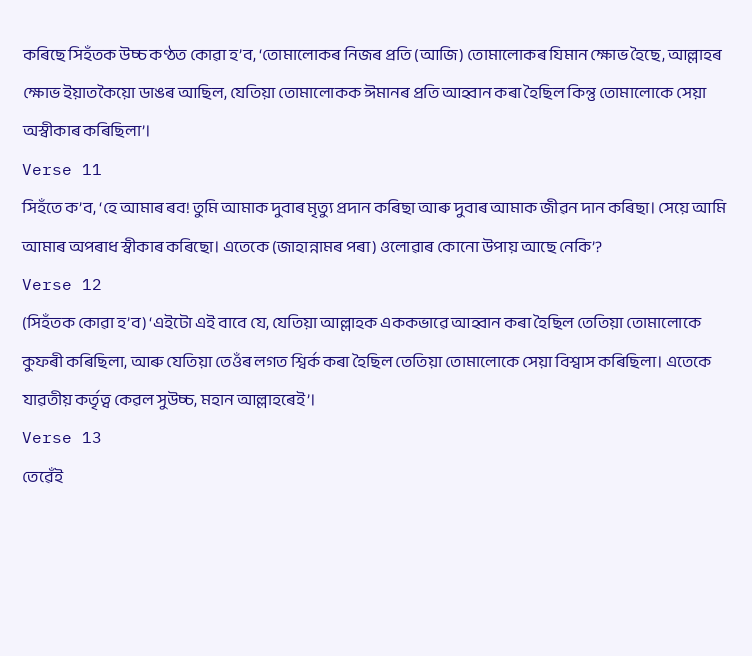কৰিছে সিহঁতক উচ্চ কণ্ঠত কোৱা হ’ব, ‘তোমালোকৰ নিজৰ প্ৰতি (আজি) তোমালোকৰ যিমান ক্ষোভ হৈছে, আল্লাহৰ ক্ষোভ ইয়াতকৈয়ো ডাঙৰ আছিল, যেতিয়া তোমালোকক ঈমানৰ প্ৰতি আহ্বান কৰা হৈছিল কিন্তু তোমালোকে সেয়া অস্বীকাৰ কৰিছিলা’।
Verse 11
সিহঁতে ক’ব, ‘হে আমাৰ ৰব! তুমি আমাক দুবাৰ মৃত্যু প্ৰদান কৰিছা আৰু দুবাৰ আমাক জীৱন দান কৰিছা। সেয়ে আমি আমাৰ অপৰাধ স্বীকাৰ কৰিছো। এতেকে (জাহান্নামৰ পৰা) ওলোৱাৰ কোনো উপায় আছে নেকি’?
Verse 12
(সিহঁতক কোৱা হ’ব) ‘এইটো এই বাবে যে, যেতিয়া আল্লাহক এককভাৱে আহ্বান কৰা হৈছিল তেতিয়া তোমালোকে কুফৰী কৰিছিলা, আৰু যেতিয়া তেওঁৰ লগত শ্বিৰ্ক কৰা হৈছিল তেতিয়া তোমালোকে সেয়া বিশ্বাস কৰিছিলা। এতেকে যাৱতীয় কৰ্তৃত্ব কেৱল সুউচ্চ, মহান আল্লাহৰেই’।
Verse 13
তেৱেঁই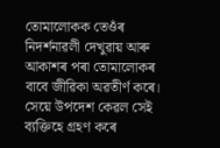তোমালোকক তেওঁৰ নিদৰ্শনাৱলী দেখুৱায় আৰু আকাশৰ পৰা তোমালোকৰ বাবে জীৱিকা অৱতীৰ্ণ কৰে। সেয়ে উপদেশ কেৱল সেই ব্যক্তিহে গ্ৰহণ কৰে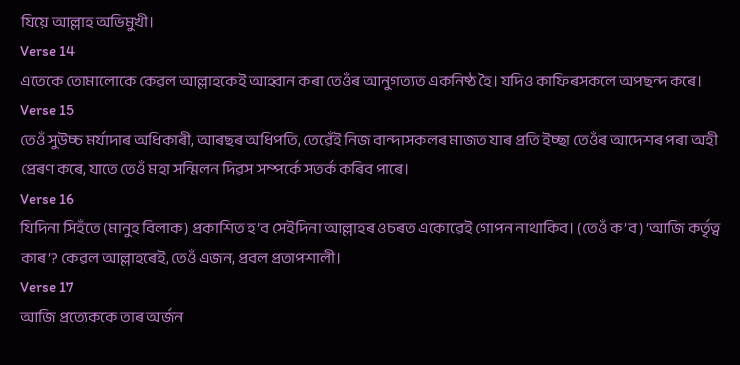যিয়ে আল্লাহ অভিমুখী।
Verse 14
এতেকে তোমালোকে কেৱল আল্লাহকেই আহ্বান কৰা তেওঁৰ আনুগত্যত একনিষ্ঠ হৈ। যদিও কাফিৰসকলে অপছন্দ কৰে।
Verse 15
তেওঁ সুউচ্চ মৰ্যাদাৰ অধিকাৰী, আৰছৰ অধিপতি, তেৱেঁই নিজ বান্দাসকলৰ মাজত যাৰ প্ৰতি ইচ্ছা তেওঁৰ আদেশৰ পৰা অহী প্ৰেৰণ কৰে, যাতে তেওঁ মহা সন্মিলন দিৱস সম্পৰ্কে সতৰ্ক কৰিব পাৰে।
Verse 16
যিদিনা সিহঁতে (মানুহ বিলাক) প্ৰকাশিত হ’ব সেইদিনা আল্লাহৰ ওচৰত একোৱেই গোপন নাথাকিব। (তেওঁ ক’ব) ‘আজি কৰ্তৃত্ব কাৰ’? কেৱল আল্লাহৰেই, তেওঁ এজন, প্ৰবল প্ৰতাপশালী।
Verse 17
আজি প্ৰত্যেককে তাৰ অৰ্জন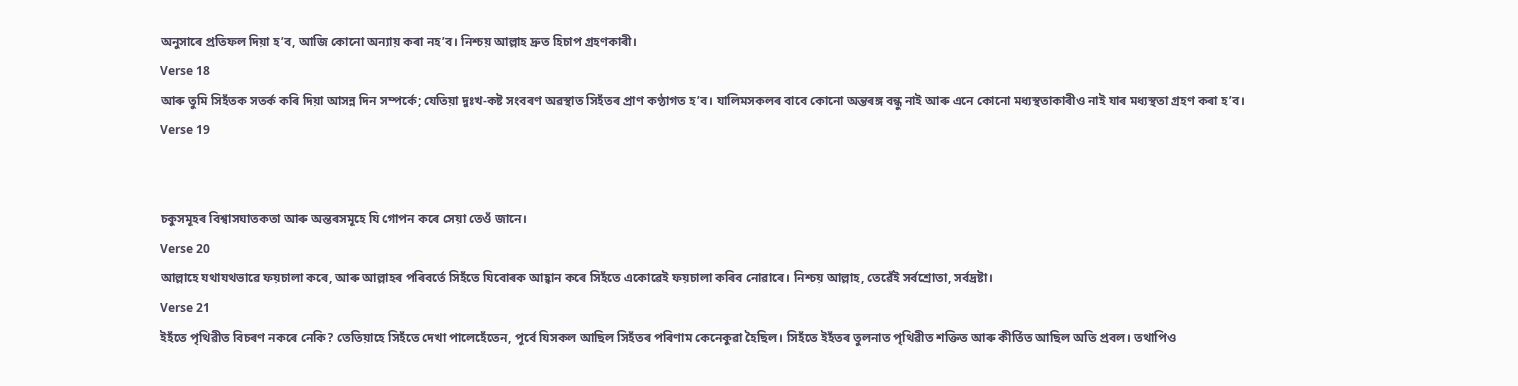অনুসাৰে প্ৰতিফল দিয়া হ’ব, আজি কোনো অন্যায় কৰা নহ’ব। নিশ্চয় আল্লাহ দ্ৰুত হিচাপ গ্ৰহণকাৰী।
Verse 18
আৰু তুমি সিহঁতক সতৰ্ক কৰি দিয়া আসন্ন দিন সম্পৰ্কে; যেতিয়া দুঃখ-কষ্ট সংবৰণ অৱস্থাত সিহঁতৰ প্ৰাণ কণ্ঠাগত হ’ব। যালিমসকলৰ বাবে কোনো অন্তৰঙ্গ বন্ধু নাই আৰু এনে কোনো মধ্যস্থতাকাৰীও নাই যাৰ মধ্যস্থতা গ্ৰহণ কৰা হ’ব।
Verse 19


চকুসমূহৰ বিশ্বাসঘাতকতা আৰু অন্তৰসমূহে যি গোপন কৰে সেয়া তেওঁ জানে।
Verse 20
আল্লাহে যথাযথভাৱে ফয়চালা কৰে, আৰু আল্লাহৰ পৰিবৰ্তে সিহঁতে যিবোৰক আহ্বান কৰে সিহঁতে একোৱেই ফয়চালা কৰিব নোৱাৰে। নিশ্চয় আল্লাহ, তেৱেঁই সৰ্বশ্ৰোতা, সৰ্বদ্ৰষ্টা।
Verse 21
ইহঁতে পৃথিৱীত বিচৰণ নকৰে নেকি? তেতিয়াহে সিহঁতে দেখা পালেহেঁতেন, পূৰ্বে যিসকল আছিল সিহঁতৰ পৰিণাম কেনেকুৱা হৈছিল। সিহঁতে ইহঁতৰ তুলনাত পৃথিৱীত শক্তিত আৰু কীৰ্তিত আছিল অতি প্ৰবল। তথাপিও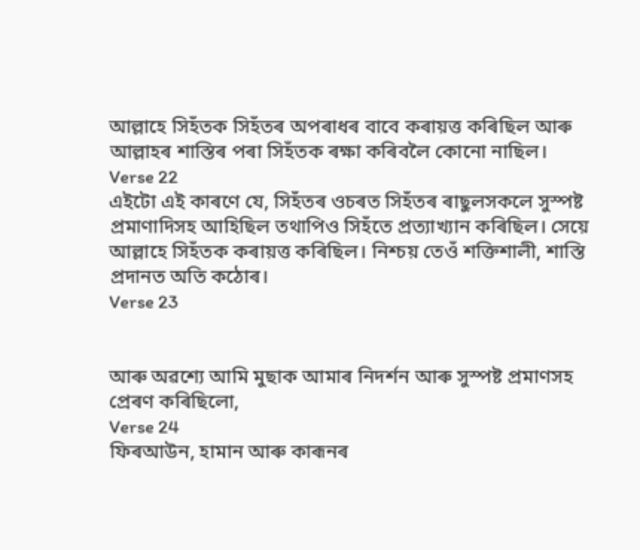আল্লাহে সিহঁতক সিহঁতৰ অপৰাধৰ বাবে কৰায়ত্ত কৰিছিল আৰু আল্লাহৰ শাস্তিৰ পৰা সিহঁতক ৰক্ষা কৰিবলৈ কোনো নাছিল।
Verse 22
এইটো এই কাৰণে যে, সিহঁতৰ ওচৰত সিহঁতৰ ৰাছুলসকলে সুস্পষ্ট প্ৰমাণাদিসহ আহিছিল তথাপিও সিহঁতে প্ৰত্যাখ্যান কৰিছিল। সেয়ে আল্লাহে সিহঁতক কৰায়ত্ত কৰিছিল। নিশ্চয় তেওঁ শক্তিশালী, শাস্তি প্ৰদানত অতি কঠোৰ।
Verse 23


আৰু অৱশ্যে আমি মুছাক আমাৰ নিদৰ্শন আৰু সুস্পষ্ট প্ৰমাণসহ প্ৰেৰণ কৰিছিলো,
Verse 24
ফিৰআউন, হামান আৰু কাৰূনৰ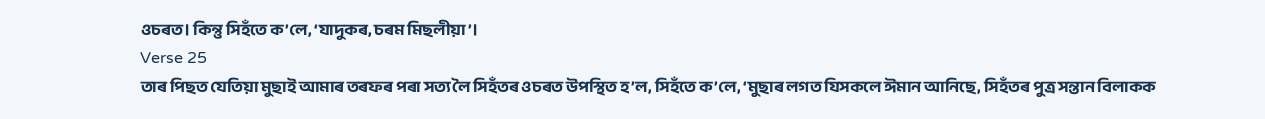ওচৰত। কিন্তু সিহঁতে ক’লে, ‘যাদুকৰ, চৰম মিছলীয়া’।
Verse 25
তাৰ পিছত যেতিয়া মুছাই আমাৰ তৰফৰ পৰা সত্য লৈ সিহঁতৰ ওচৰত উপস্থিত হ’ল, সিহঁতে ক’লে, ‘মুছাৰ লগত যিসকলে ঈমান আনিছে, সিহঁতৰ পুত্ৰ সন্তান বিলাকক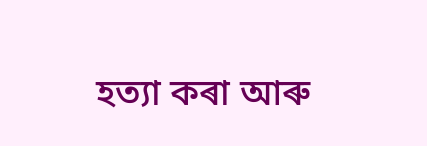হত্যা কৰা আৰু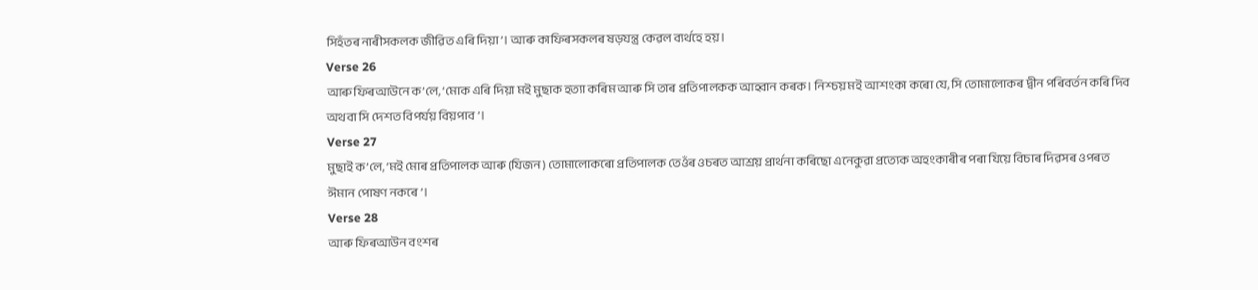সিহঁতৰ নাৰীসকলক জীৱিত এৰি দিয়া’। আৰু কাফিৰসকলৰ ষড়যন্ত্ৰ কেৱল ব্যৰ্থহে হয়।
Verse 26
আৰু ফিৰআউনে ক’লে, ‘মোক এৰি দিয়া মই মুছাক হত্যা কৰিম আৰু সি তাৰ প্ৰতিপালকক আহ্বান কৰক। নিশ্চয় মই আশংকা কৰো যে, সি তোমালোকৰ দ্বীন পৰিবৰ্তন কৰি দিব অথবা সি দেশত বিপৰ্যয় বিয়পাব’।
Verse 27
মুছাই ক’লে, ‘মই মোৰ প্ৰতিপালক আৰু (যিজন) তোমালোকৰো প্ৰতিপালক তেওঁৰ ওচৰত আশ্ৰয় প্ৰাৰ্থনা কৰিছো এনেকুৱা প্ৰত্যেক অহংকাৰীৰ পৰা যিয়ে বিচাৰ দিৱসৰ ওপৰত ঈমান পোষণ নকৰে’।
Verse 28
আৰু ফিৰআউন বংশৰ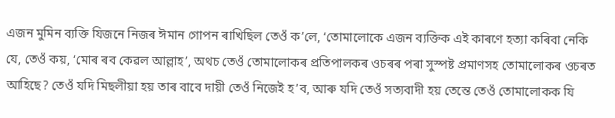এজন মুমিন ব্যক্তি যিজনে নিজৰ ঈমান গোপন ৰাখিছিল তেওঁ ক’লে, ‘তোমালোকে এজন ব্যক্তিক এই কাৰণে হত্যা কৰিবা নেকি যে, তেওঁ কয়, ‘মোৰ ৰব কেৱল আল্লাহ’, অথচ তেওঁ তোমালোকৰ প্ৰতিপালকৰ ওচৰৰ পৰা সুস্পষ্ট প্ৰমাণসহ তোমালোকৰ ওচৰত আহিছে? তেওঁ যদি মিছলীয়া হয় তাৰ বাবে দায়ী তেওঁ নিজেই হ’ব, আৰু যদি তেওঁ সত্যবাদী হয় তেন্তে তেওঁ তোমালোকক যি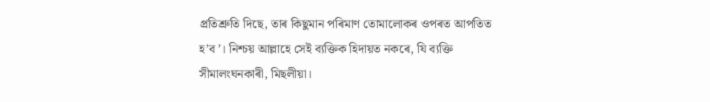প্ৰতিশ্ৰুতি দিছে, তাৰ কিছুমান পৰিমাণ তোমালোকৰ ওপৰত আপতিত হ’ব’। নিশ্চয় আল্লাহে সেই ব্যক্তিক হিদায়ত নকৰে, যি ব্যক্তি সীমালংঘনকাৰী, মিছলীয়া।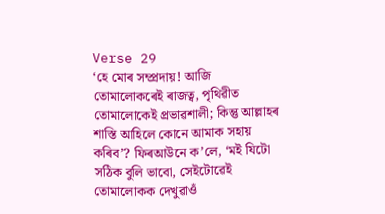Verse 29
‘হে মোৰ সম্প্ৰদায়! আজি তোমালোকৰেই ৰাজত্ব, পৃথিৱীত তোমালোকেই প্ৰভাৱশালী; কিন্তু আল্লাহৰ শাস্তি আহিলে কোনে আমাক সহায় কৰিব’? ফিৰআউনে ক’লে, ‘মই যিটো সঠিক বুলি ভাবো, সেইটোৱেই তোমালোকক দেখুৱাওঁ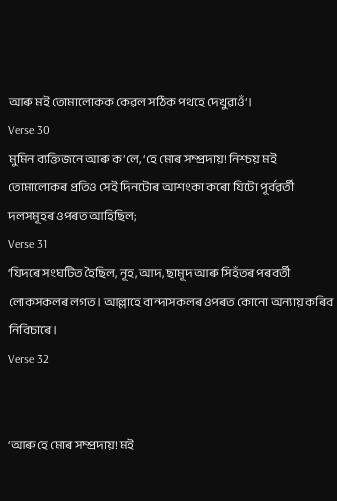আৰু মই তোমালোকক কেৱল সঠিক পথহে দেখুৱাওঁ’।
Verse 30
মুমিন ব্যক্তিজনে আৰু ক’লে, ‘হে মোৰ সম্প্ৰদায়! নিশ্চয় মই তোমালোকৰ প্ৰতিও সেই দিনটোৰ আশংকা কৰো যিটো পূৰ্বৱৰ্তী দলসমূহৰ ওপৰত আহিছিল;
Verse 31
‘যিদৰে সংঘটিত হৈছিল, নূহ, আদ, ছামূদ আৰু সিহঁতৰ পৰবৰ্তী লোকসকলৰ লগত। আল্লাহে বান্দাসকলৰ ওপৰত কোনো অন্যায় কৰিব নিবিচাৰে।
Verse 32


‘আৰু হে মোৰ সম্প্ৰদায়! মই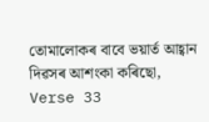তোমালোকৰ বাবে ভয়াৰ্ত আহ্বান দিৱসৰ আশংকা কৰিছো,
Verse 33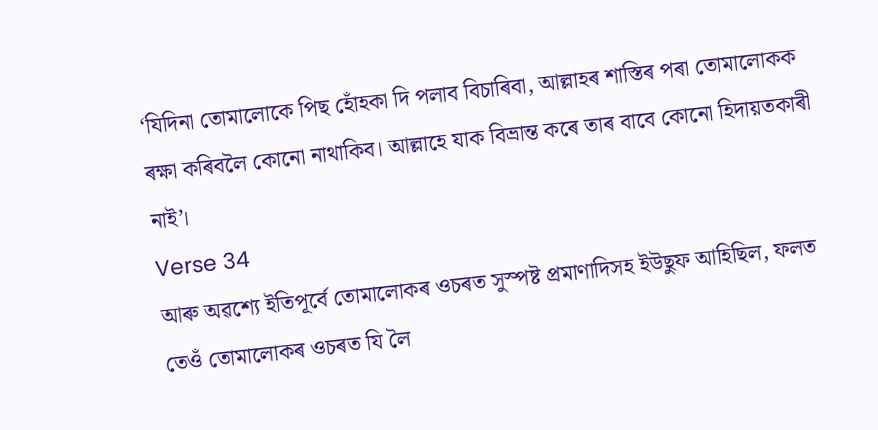‘যিদিনা তোমালোকে পিছ হোঁহকা দি পলাব বিচাৰিবা, আল্লাহৰ শাস্তিৰ পৰা তোমালোকক ৰক্ষা কৰিবলৈ কোনো নাথাকিব। আল্লাহে যাক বিভ্ৰান্ত কৰে তাৰ বাবে কোনো হিদায়তকাৰী নাই’।
Verse 34
আৰু অৱশ্যে ইতিপূৰ্বে তোমালোকৰ ওচৰত সুস্পষ্ট প্ৰমাণাদিসহ ইউছুফ আহিছিল, ফলত তেওঁ তোমালোকৰ ওচৰত যি লৈ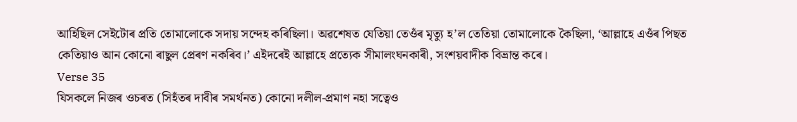আহিছিল সেইটোৰ প্ৰতি তোমালোকে সদায় সন্দেহ কৰিছিলা। অৱশেষত যেতিয়া তেওঁৰ মৃত্যু হ’ল তেতিয়া তোমালোকে কৈছিলা, ‘আল্লাহে এওঁৰ পিছত কেতিয়াও আন কোনো ৰাছুল প্ৰেৰণ নকৰিব।’ এইদৰেই আল্লাহে প্ৰত্যেক সীমালংঘনকাৰী, সংশয়বাদীক বিভ্ৰান্ত কৰে।
Verse 35
যিসকলে নিজৰ ওচৰত (সিহঁতৰ দাবীৰ সমৰ্থনত) কোনো দলীল-প্ৰমাণ নহা সত্বেও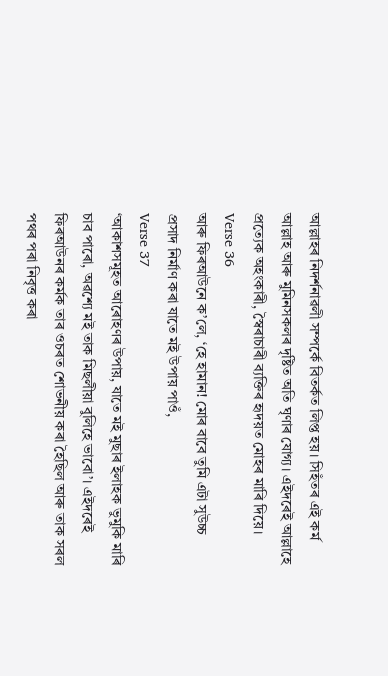আল্লাহৰ নিদৰ্শনাৱলী সম্পৰ্কে বিতৰ্কত লিপ্ত হয়। সিহঁতৰ এই কৰ্ম আল্লাহ আৰু মুমিনসকলৰ দৃষ্টিত অতি ঘৃণাৰ যোগ্য। এইদৰেই আল্লাহে প্ৰত্যেক অহংকাৰী, স্বৈৰাচাৰী ব্যক্তিৰ হৃদয়ত মোহৰ মাৰি দিয়ে।
Verse 36
আৰু ফিৰআউনে ক’লে, ‘হে হামান! মোৰ বাবে তুমি এটা সুউচ্চ প্ৰসাদ নিৰ্মাণ কৰা যাতে মই উপায় পাওঁ,
Verse 37
‘আকাশসমূহত আৰোহণৰ উপায়, যাতে মই মুছাৰ ইলাহক ভুমুকি মাৰি চাব পাৰো, অৱশ্যে মই তাক মিছলীয়া বুলিহে ভাবো’। এইদৰেই ফিৰআউনৰ কৰ্মক তাৰ ওচৰত শোভনীয় কৰা হৈছিল আৰু তাক সৰল পথৰ পৰা নিবৃত্ত কৰা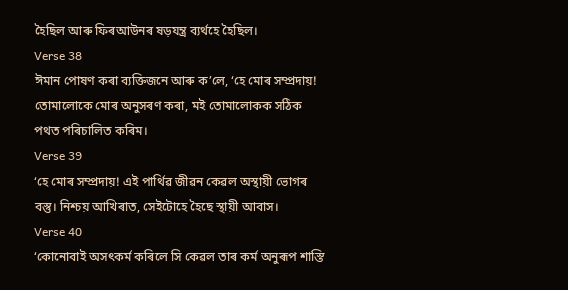হৈছিল আৰু ফিৰআউনৰ ষড়যন্ত্ৰ ব্যৰ্থহে হৈছিল।
Verse 38
ঈমান পোষণ কৰা ব্যক্তিজনে আৰু ক’লে, ‘হে মোৰ সম্প্ৰদায়! তোমালোকে মোৰ অনুসৰণ কৰা, মই তোমালোকক সঠিক পথত পৰিচালিত কৰিম।
Verse 39
‘হে মোৰ সম্প্ৰদায়! এই পাৰ্থিৱ জীৱন কেৱল অস্থায়ী ভোগৰ বস্তু। নিশ্চয় আখিৰাত, সেইটোহে হৈছে স্থায়ী আবাস।
Verse 40
‘কোনোবাই অসৎকৰ্ম কৰিলে সি কেৱল তাৰ কৰ্ম অনুৰূপ শাস্তি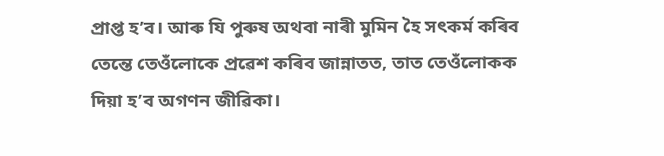প্ৰাপ্ত হ’ব। আৰু যি পুৰুষ অথবা নাৰী মুমিন হৈ সৎকৰ্ম কৰিব তেন্তে তেওঁলোকে প্ৰৱেশ কৰিব জান্নাতত, তাত তেওঁলোকক দিয়া হ’ব অগণন জীৱিকা।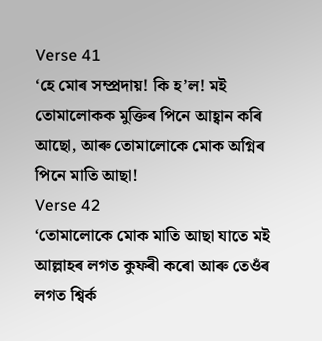Verse 41
‘হে মোৰ সম্প্ৰদায়! কি হ’ল! মই তোমালোকক মুক্তিৰ পিনে আহ্বান কৰি আছো, আৰু তোমালোকে মোক অগ্নিৰ পিনে মাতি আছা!
Verse 42
‘তোমালোকে মোক মাতি আছা যাতে মই আল্লাহৰ লগত কুফৰী কৰো আৰু তেওঁৰ লগত শ্বিৰ্ক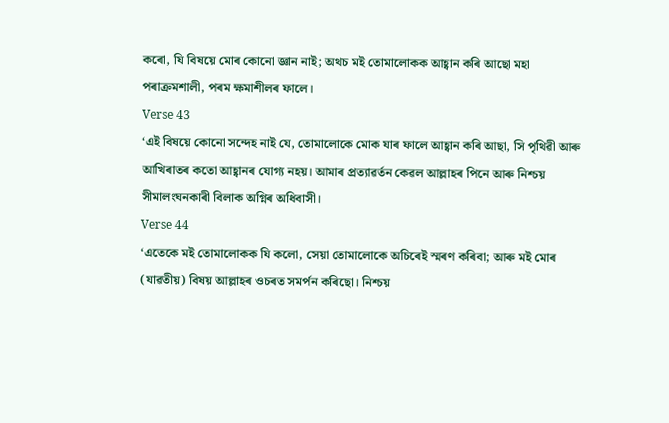কৰো, যি বিষয়ে মোৰ কোনো জ্ঞান নাই; অথচ মই তোমালোকক আহ্বান কৰি আছো মহা পৰাক্ৰমশালী, পৰম ক্ষমাশীলৰ ফালে।
Verse 43
‘এই বিষয়ে কোনো সন্দেহ নাই যে, তোমালোকে মোক যাৰ ফালে আহ্বান কৰি আছা, সি পৃথিৱী আৰু আখিৰাতৰ কতো আহ্বানৰ যোগ্য নহয়। আমাৰ প্ৰত্যাৱৰ্তন কেৱল আল্লাহৰ পিনে আৰু নিশ্চয় সীমালংঘনকাৰী বিলাক অগ্নিৰ অধিবাসী।
Verse 44
‘এতেকে মই তোমালোকক যি কলো, সেয়া তোমালোকে অচিৰেই স্মৰণ কৰিবা; আৰু মই মোৰ (যাৱতীয়) বিষয় আল্লাহৰ ওচৰত সমৰ্পন কৰিছো। নিশ্চয়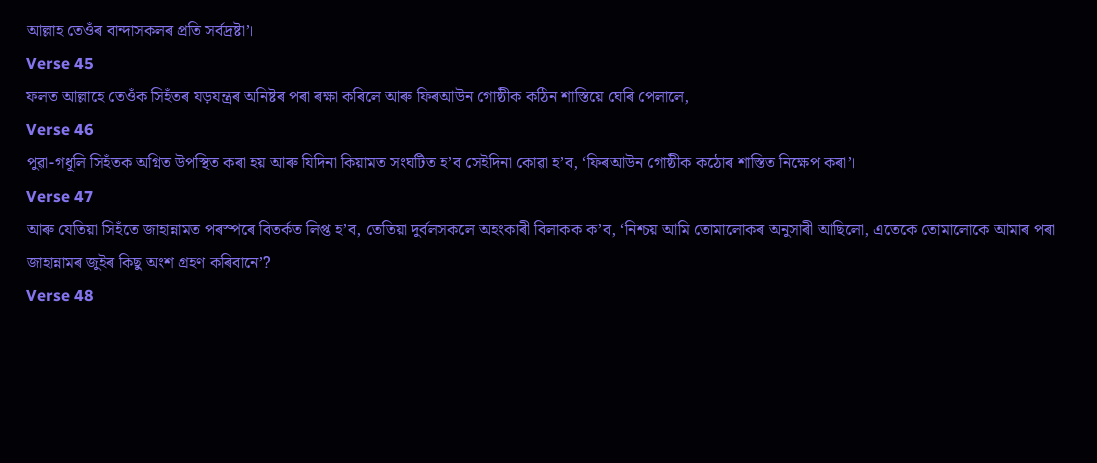আল্লাহ তেওঁৰ বান্দাসকলৰ প্ৰতি সৰ্বদ্ৰষ্টা’।
Verse 45
ফলত আল্লাহে তেওঁক সিহঁতৰ যড়যন্ত্ৰৰ অনিষ্টৰ পৰা ৰক্ষা কৰিলে আৰু ফিৰআউন গোষ্ঠীক কঠিন শাস্তিয়ে ঘেৰি পেলালে,
Verse 46
পুৱা-গধূলি সিহঁতক অগ্নিত উপস্থিত কৰা হয় আৰু যিদিনা কিয়ামত সংঘটিত হ’ব সেইদিনা কোৱা হ’ব, ‘ফিৰআউন গোষ্ঠীক কঠোৰ শাস্তিত নিক্ষেপ কৰা’।
Verse 47
আৰু যেতিয়া সিহঁতে জাহান্নামত পৰস্পৰে বিতৰ্কত লিপ্ত হ’ব, তেতিয়া দুৰ্বলসকলে অহংকাৰী বিলাকক ক’ব, ‘নিশ্চয় আমি তোমালোকৰ অনুসাৰী আছিলো, এতেকে তোমালোকে আমাৰ পৰা জাহান্নামৰ জুইৰ কিছু অংশ গ্ৰহণ কৰিবানে’?
Verse 48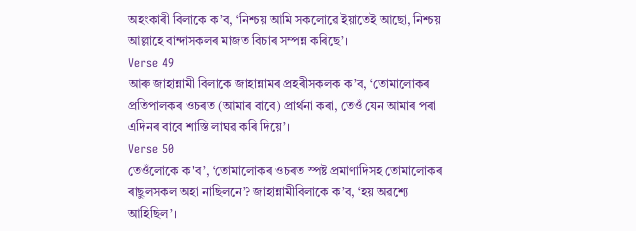অহংকাৰী বিলাকে ক’ব, ‘নিশ্চয় আমি সকলোৱে ইয়াতেই আছো, নিশ্চয় আল্লাহে বান্দাসকলৰ মাজত বিচাৰ সম্পন্ন কৰিছে’।
Verse 49
আৰু জাহান্নামী বিলাকে জাহান্নামৰ প্ৰহৰীসকলক ক’ব, ‘তোমালোকৰ প্ৰতিপালকৰ ওচৰত (আমাৰ বাবে) প্ৰাৰ্থনা কৰা, তেওঁ যেন আমাৰ পৰা এদিনৰ বাবে শাস্তি লাঘৱ কৰি দিয়ে’।
Verse 50
তেওঁলোকে ক'ব’, ‘তোমালোকৰ ওচৰত স্পষ্ট প্ৰমাণাদিসহ তোমালোকৰ ৰাছুলসকল অহা নাছিলনে’? জাহান্নামীবিলাকে ক’ব, ‘হয় অৱশ্যে আহিছিল’।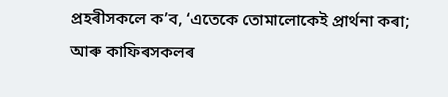প্ৰহৰীসকলে ক’ব, ‘এতেকে তোমালোকেই প্ৰাৰ্থনা কৰা; আৰু কাফিৰসকলৰ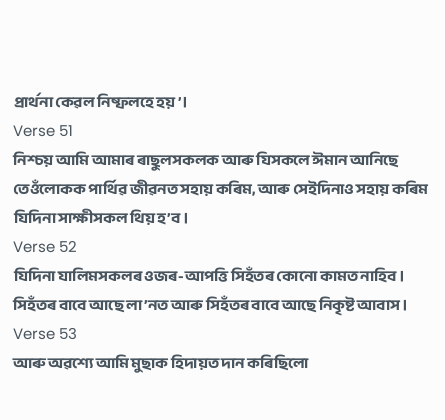প্ৰাৰ্থনা কেৱল নিষ্ফলহে হয়’।
Verse 51
নিশ্চয় আমি আমাৰ ৰাছুলসকলক আৰু যিসকলে ঈমান আনিছে তেওঁলোকক পাৰ্থিৱ জীৱনত সহায় কৰিম, আৰু সেইদিনাও সহায় কৰিম যিদিনা সাক্ষীসকল থিয় হ’ব।
Verse 52
যিদিনা যালিমসকলৰ ওজৰ-আপত্তি সিহঁতৰ কোনো কামত নাহিব। সিহঁতৰ বাবে আছে লা’নত আৰু সিহঁতৰ বাবে আছে নিকৃষ্ট আবাস।
Verse 53
আৰু অৱশ্যে আমি মুছাক হিদায়ত দান কৰিছিলো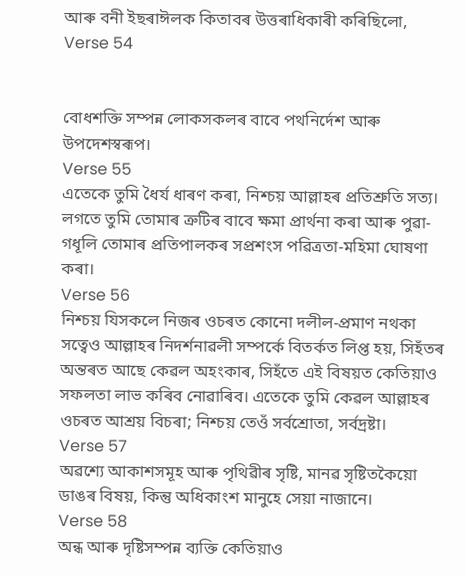আৰু বনী ইছৰাঈলক কিতাবৰ উত্তৰাধিকাৰী কৰিছিলো,
Verse 54


বোধশক্তি সম্পন্ন লোকসকলৰ বাবে পথনিৰ্দেশ আৰু উপদেশস্বৰূপ।
Verse 55
এতেকে তুমি ধৈৰ্য ধাৰণ কৰা, নিশ্চয় আল্লাহৰ প্ৰতিশ্ৰুতি সত্য। লগতে তুমি তোমাৰ ত্ৰুটিৰ বাবে ক্ষমা প্ৰাৰ্থনা কৰা আৰু পুৱা-গধূলি তোমাৰ প্ৰতিপালকৰ সপ্ৰশংস পৱিত্ৰতা-মহিমা ঘোষণা কৰা।
Verse 56
নিশ্চয় যিসকলে নিজৰ ওচৰত কোনো দলীল-প্ৰমাণ নথকা সত্বেও আল্লাহৰ নিদৰ্শনাৱলী সম্পৰ্কে বিতৰ্কত লিপ্ত হয়, সিহঁতৰ অন্তৰত আছে কেৱল অহংকাৰ, সিহঁতে এই বিষয়ত কেতিয়াও সফলতা লাভ কৰিব নোৱাৰিব। এতেকে তুমি কেৱল আল্লাহৰ ওচৰত আশ্ৰয় বিচৰা; নিশ্চয় তেওঁ সৰ্বশ্ৰোতা, সৰ্বদ্ৰষ্টা।
Verse 57
অৱশ্যে আকাশসমূহ আৰু পৃথিৱীৰ সৃষ্টি, মানৱ সৃষ্টিতকৈয়ো ডাঙৰ বিষয়, কিন্তু অধিকাংশ মানুহে সেয়া নাজানে।
Verse 58
অন্ধ আৰু দৃষ্টিসম্পন্ন ব্যক্তি কেতিয়াও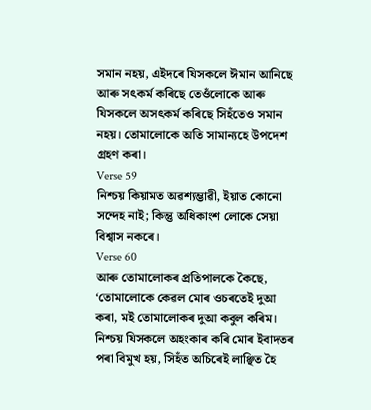সমান নহয়, এইদৰে যিসকলে ঈমান আনিছে আৰু সৎকৰ্ম কৰিছে তেওঁলোকে আৰু যিসকলে অসৎকৰ্ম কৰিছে সিহঁতেও সমান নহয়। তোমালোকে অতি সামান্যহে উপদেশ গ্ৰহণ কৰা।
Verse 59
নিশ্চয় কিয়ামত অৱশ্যম্ভাৱী, ইয়াত কোনো সন্দেহ নাই; কিন্তু অধিকাংশ লোকে সেয়া বিশ্বাস নকৰে।
Verse 60
আৰু তোমালোকৰ প্ৰতিপালকে কৈছে, ‘তোমালোকে কেৱল মোৰ ওচৰতেই দুআ কৰা, মই তোমালোকৰ দুআ কবুল কৰিম। নিশ্চয় যিসকলে অহংকাৰ কৰি মোৰ ইবাদতৰ পৰা বিমুখ হয়, সিহঁত অচিৰেই লাঞ্ছিত হৈ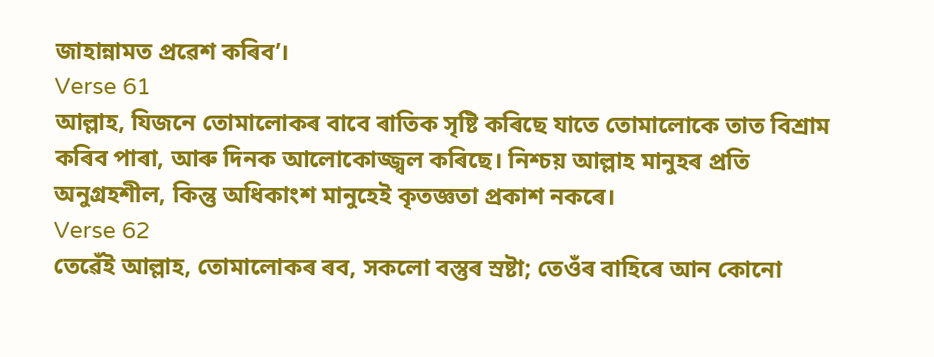জাহান্নামত প্ৰৱেশ কৰিব’।
Verse 61
আল্লাহ, যিজনে তোমালোকৰ বাবে ৰাতিক সৃষ্টি কৰিছে যাতে তোমালোকে তাত বিশ্ৰাম কৰিব পাৰা, আৰু দিনক আলোকোজ্জ্বল কৰিছে। নিশ্চয় আল্লাহ মানুহৰ প্ৰতি অনুগ্ৰহশীল, কিন্তু অধিকাংশ মানুহেই কৃতজ্ঞতা প্ৰকাশ নকৰে।
Verse 62
তেৱেঁই আল্লাহ, তোমালোকৰ ৰব, সকলো বস্তুৰ স্ৰষ্টা; তেওঁৰ বাহিৰে আন কোনো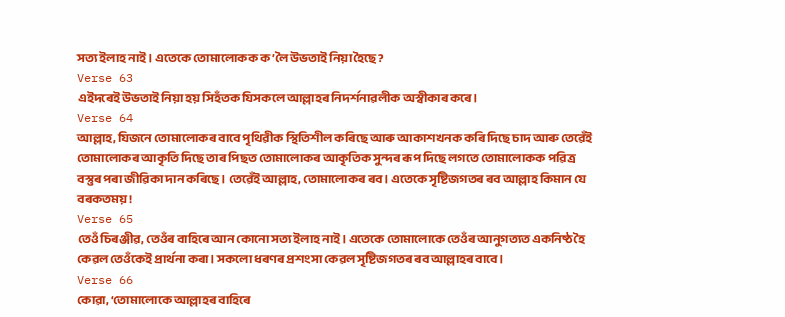সত্য ইলাহ নাই। এতেকে তোমালোকক ক’লৈ উভতাই নিয়া হৈছে?
Verse 63
এইদৰেই উভতাই নিয়া হয় সিহঁতক যিসকলে আল্লাহৰ নিদৰ্শনাৱলীক অস্বীকাৰ কৰে।
Verse 64
আল্লাহ, যিজনে তোমালোকৰ বাবে পৃথিৱীক স্থিতিশীল কৰিছে আৰু আকাশখনক কৰি দিছে চাদ আৰু তেৱেঁই তোমালোকৰ আকৃতি দিছে তাৰ পিছত তোমালোকৰ আকৃতিক সুন্দৰ ৰূপ দিছে লগতে তোমালোকক পৱিত্ৰ বস্তুৰ পৰা জীৱিকা দান কৰিছে। তেৱেঁই আল্লাহ, তোমালোকৰ ৰব। এতেকে সৃষ্টিজগতৰ ৰব আল্লাহ কিমান যে বৰকতময়!
Verse 65
তেওঁ চিৰঞ্জীৱ, তেওঁৰ বাহিৰে আন কোনো সত্য ইলাহ নাই। এতেকে তোমালোকে তেওঁৰ আনুগত্যত একনিষ্ঠ হৈ কেৱল তেওঁকেই প্ৰাৰ্থনা কৰা। সকলো ধৰণৰ প্ৰশংসা কেৱল সৃষ্টিজগতৰ ৰব আল্লাহৰ বাবে।
Verse 66
কোৱা, ‘তোমালোকে আল্লাহৰ বাহিৰে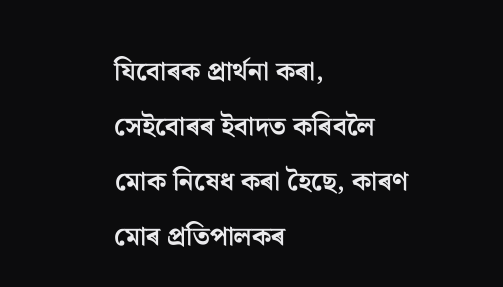যিবোৰক প্ৰাৰ্থনা কৰা, সেইবোৰৰ ইবাদত কৰিবলৈ মোক নিষেধ কৰা হৈছে, কাৰণ মোৰ প্ৰতিপালকৰ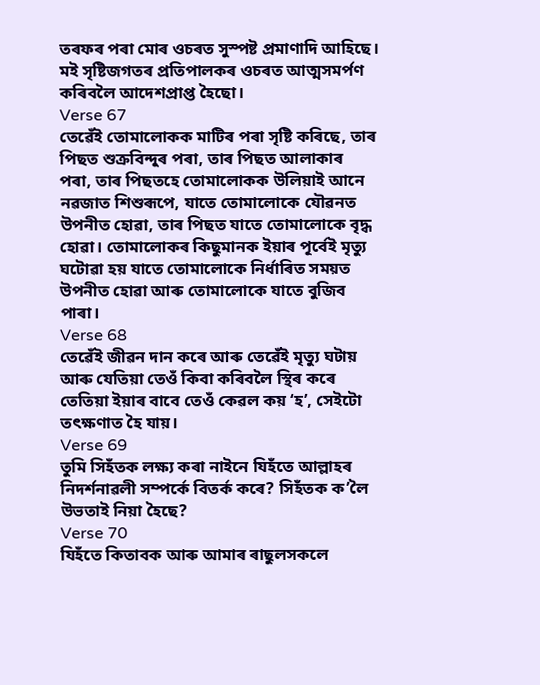তৰফৰ পৰা মোৰ ওচৰত সুস্পষ্ট প্ৰমাণাদি আহিছে। মই সৃষ্টিজগতৰ প্ৰতিপালকৰ ওচৰত আত্মসমৰ্পণ কৰিবলৈ আদেশপ্ৰাপ্ত হৈছো।
Verse 67
তেৱেঁই তোমালোকক মাটিৰ পৰা সৃষ্টি কৰিছে, তাৰ পিছত শুক্ৰবিন্দুৰ পৰা, তাৰ পিছত আলাকাৰ পৰা, তাৰ পিছতহে তোমালোকক উলিয়াই আনে নৱজাত শিশুৰূপে, যাতে তোমালোকে যৌৱনত উপনীত হোৱা, তাৰ পিছত যাতে তোমালোকে বৃদ্ধ হোৱা। তোমালোকৰ কিছুমানক ইয়াৰ পূৰ্বেই মৃত্যু ঘটোৱা হয় যাতে তোমালোকে নিৰ্ধাৰিত সময়ত উপনীত হোৱা আৰু তোমালোকে যাতে বুজিব পাৰা।
Verse 68
তেৱেঁই জীৱন দান কৰে আৰু তেৱেঁই মৃত্যু ঘটায় আৰু যেতিয়া তেওঁ কিবা কৰিবলৈ স্থিৰ কৰে তেতিয়া ইয়াৰ বাবে তেওঁ কেৱল কয় ‘হ’, সেইটো তৎক্ষণাত হৈ যায়।
Verse 69
তুমি সিহঁতক লক্ষ্য কৰা নাইনে যিহঁতে আল্লাহৰ নিদৰ্শনাৱলী সম্পৰ্কে বিতৰ্ক কৰে? সিহঁতক ক’লৈ উভতাই নিয়া হৈছে?
Verse 70
যিহঁতে কিতাবক আৰু আমাৰ ৰাছুলসকলে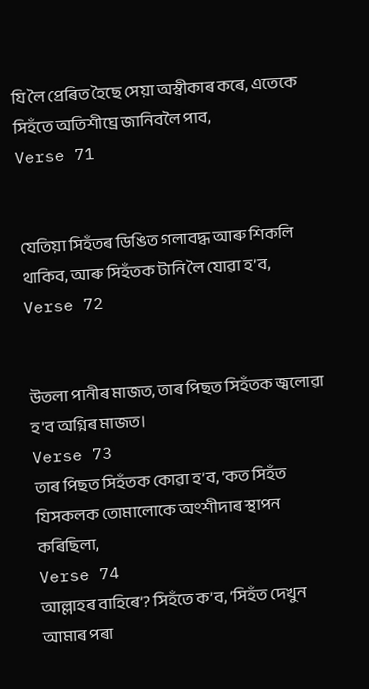যি লৈ প্ৰেৰিত হৈছে সেয়া অস্বীকাৰ কৰে, এতেকে সিহঁতে অতিশীঘ্ৰে জানিবলৈ পাব,
Verse 71


যেতিয়া সিহঁতৰ ডিঙিত গলাবদ্ধ আৰু শিকলি থাকিব, আৰু সিহঁতক টানি লৈ যোৱা হ’ব,
Verse 72


উতলা পানীৰ মাজত, তাৰ পিছত সিহঁতক জ্বলোৱা হ'ব অগ্নিৰ মাজত।
Verse 73
তাৰ পিছত সিহঁতক কোৱা হ’ব, ‘কত সিহঁত যিসকলক তোমালোকে অংশীদাৰ স্থাপন কৰিছিলা,
Verse 74
আল্লাহৰ বাহিৰে’? সিহঁতে ক’ব, ‘সিহঁত দেখুন আমাৰ পৰা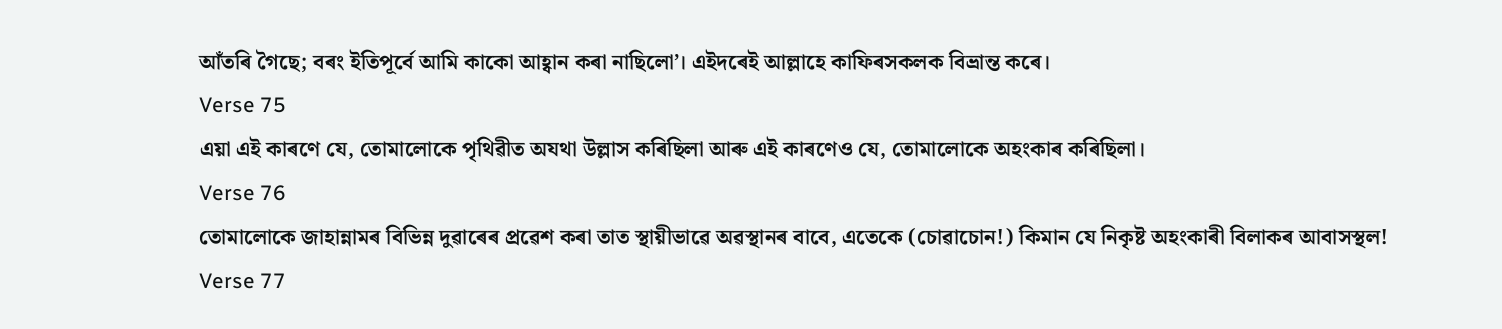আঁতৰি গৈছে; বৰং ইতিপূৰ্বে আমি কাকো আহ্বান কৰা নাছিলো’। এইদৰেই আল্লাহে কাফিৰসকলক বিভ্ৰান্ত কৰে।
Verse 75
এয়া এই কাৰণে যে, তোমালোকে পৃথিৱীত অযথা উল্লাস কৰিছিলা আৰু এই কাৰণেও যে, তোমালোকে অহংকাৰ কৰিছিলা।
Verse 76
তোমালোকে জাহান্নামৰ বিভিন্ন দুৱাৰেৰ প্ৰৱেশ কৰা তাত স্থায়ীভাৱে অৱস্থানৰ বাবে, এতেকে (চোৱাচোন!) কিমান যে নিকৃষ্ট অহংকাৰী বিলাকৰ আবাসস্থল!
Verse 77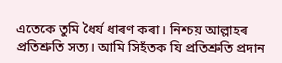এতেকে তুমি ধৈৰ্য ধাৰণ কৰা। নিশ্চয় আল্লাহৰ প্ৰতিশ্ৰুতি সত্য। আমি সিহঁতক যি প্ৰতিশ্ৰুতি প্ৰদান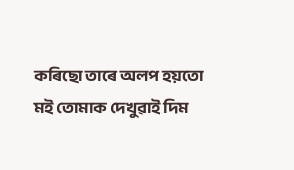কৰিছো তাৰে অলপ হয়তো মই তোমাক দেখুৱাই দিম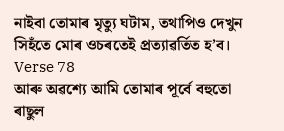নাইবা তোমাৰ মৃত্যু ঘটাম, তথাপিও দেখুন সিহঁতে মোৰ ওচৰতেই প্ৰত্যাৱৰ্তিত হ’ব।
Verse 78
আৰু অৱশ্যে আমি তোমাৰ পূৰ্বে বহুতো ৰাছুল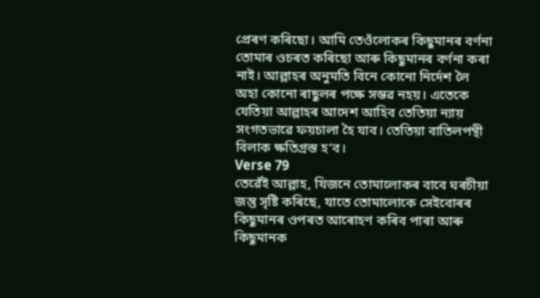প্ৰেৰণ কৰিছো। আমি তেওঁলোকৰ কিছুমানৰ বৰ্ণনা তোমাৰ ওচৰত কৰিছো আৰু কিছুমানৰ বৰ্ণনা কৰা নাই। আল্লাহৰ অনুমতি বিনে কোনো নিৰ্দেশ লৈ অহা কোনো ৰাছুলৰ পক্ষে সম্ভৱ নহয়। এতেকে যেতিয়া আল্লাহৰ আদেশ আহিব তেতিয়া ন্যায় সংগতভাৱে ফয়চালা হৈ যাব। তেতিয়া বাতিলপন্থী বিলাক ক্ষতিগ্ৰস্ত হ’ব।
Verse 79
তেৱেঁই আল্লাহ, যিজনে তোমালোকৰ বাবে ঘৰচীয়া জন্তু সৃষ্টি কৰিছে, যাতে তোমালোকে সেইবোৰৰ কিছুমানৰ ওপৰত আৰোহণ কৰিব পাৰা আৰু কিছুমানক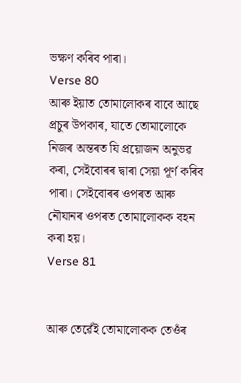ভক্ষণ কৰিব পাৰা।
Verse 80
আৰু ইয়াত তোমালোকৰ বাবে আছে প্ৰচুৰ উপকাৰ, যাতে তোমালোকে নিজৰ অন্তৰত যি প্ৰয়োজন অনুভৱ কৰা, সেইবোৰৰ দ্বাৰা সেয়া পূৰ্ণ কৰিব পাৰা। সেইবোৰৰ ওপৰত আৰু নৌযানৰ ওপৰত তোমালোকক বহন কৰা হয়।
Verse 81


আৰু তেৱেঁই তোমালোকক তেওঁৰ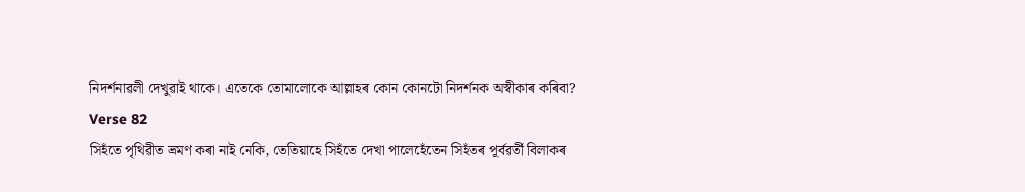নিদৰ্শনাৱলী দেখুৱাই থাকে। এতেকে তোমালোকে আল্লাহৰ কোন কোনটো নিদৰ্শনক অস্বীকাৰ কৰিবা?
Verse 82
সিহঁতে পৃথিৱীত ভ্ৰমণ কৰা নাই নেকি, তেতিয়াহে সিহঁতে দেখা পালেহেঁতেন সিহঁতৰ পূৰ্বৱৰ্তী বিলাকৰ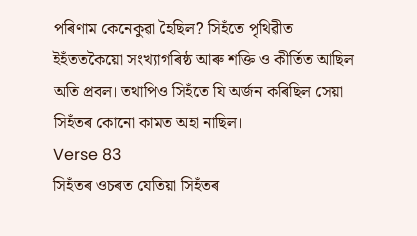পৰিণাম কেনেকুৱা হৈছিল? সিহঁতে পৃথিৱীত ইহঁততকৈয়ো সংখ্যাগৰিষ্ঠ আৰু শক্তি ও কীৰ্তিত আছিল অতি প্ৰবল। তথাপিও সিহঁতে যি অৰ্জন কৰিছিল সেয়া সিহঁতৰ কোনো কামত অহা নাছিল।
Verse 83
সিহঁতৰ ওচৰত যেতিয়া সিহঁতৰ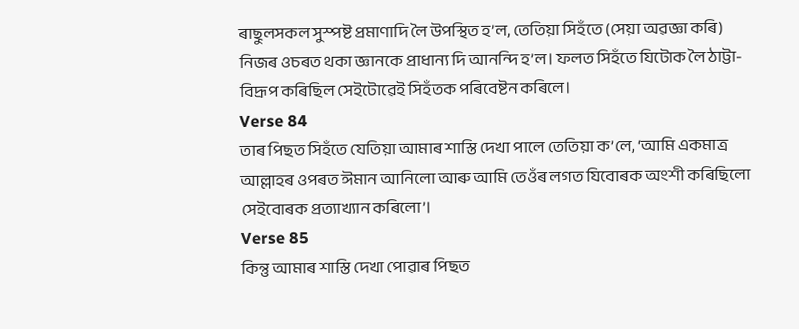ৰাছুলসকল সুস্পষ্ট প্ৰমাণাদি লৈ উপস্থিত হ’ল, তেতিয়া সিহঁতে (সেয়া অৱজ্ঞা কৰি) নিজৰ ওচৰত থকা জ্ঞানকে প্ৰাধান্য দি আনন্দি হ’ল। ফলত সিহঁতে যিটোক লৈ ঠাট্টা-বিদ্ৰূপ কৰিছিল সেইটোৱেই সিহঁতক পৰিবেষ্টন কৰিলে।
Verse 84
তাৰ পিছত সিহঁতে যেতিয়া আমাৰ শাস্তি দেখা পালে তেতিয়া ক’লে, ‘আমি একমাত্ৰ আল্লাহৰ ওপৰত ঈমান আনিলো আৰু আমি তেওঁৰ লগত যিবোৰক অংশী কৰিছিলো সেইবোৰক প্ৰত্যাখ্যান কৰিলো’।
Verse 85
কিন্তু আমাৰ শাস্তি দেখা পোৱাৰ পিছত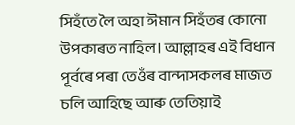সিহঁতে লৈ অহা ঈমান সিহঁতৰ কোনো উপকাৰত নাহিল। আল্লাহৰ এই বিধান পূৰ্বৰে পৰা তেওঁৰ বান্দাসকলৰ মাজত চলি আহিছে আৰু তেতিয়াই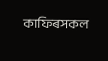কাফিৰসকল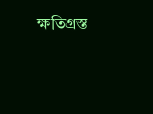ক্ষতিগ্ৰস্ত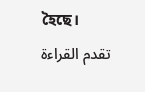হৈছে।
تقدم القراءة